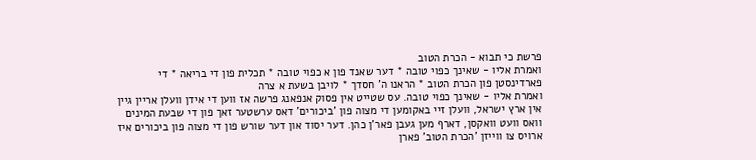פרשת כי תבוא - הכרת הטוב
ואמרת אליו - שאינך כפוי טובה * דער שאנד פון א כפוי טובה * תכלית פון די בריאה * די פארדינסטן פון הכרת הטוב * הראנו ה' חסדך * לויבן בשעת א צרה
ואמרת אליו - שאינך כפוי טובה. עס שטייט אין פסוק אנפאנג פרשה אז ווען די אידן וועלן אריין גיין אין ארץ ישראל, וועלן זיי באקומען די מצוה פון 'ביכורים' דאס ערשטער זאך פון די שבעת המינים וואס וועט וואקסן, דארף מען געבן פאר'ן כהן. דער יסוד און דער שורש פון די מצוה פון ביכורים איז ארויס צו ווייזן 'הכרת הטוב' פארן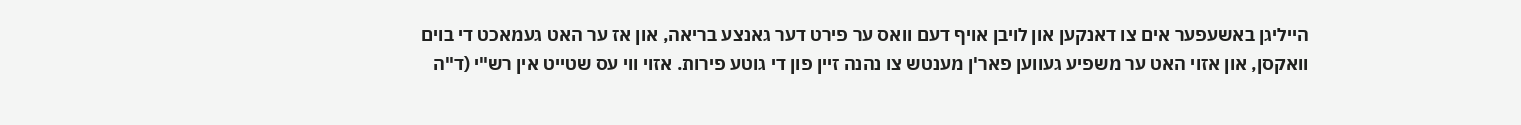הייליגן באשעפער אים צו דאנקען און לויבן אויף דעם וואס ער פירט דער גאנצע בריאה, און אז ער האט געמאכט די בוים וואקסן, און אזוי האט ער משפיע געווען פאר'ן מענטש צו נהנה זיין פון די גוטע פירות. אזוי ווי עס שטייט אין רש"י (ד"ה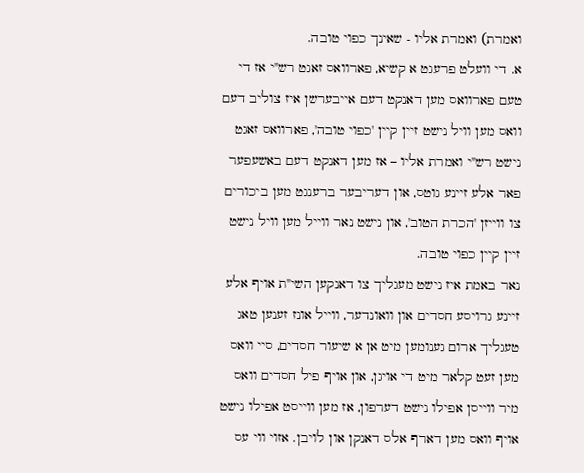ואמרת) ואמרת אליו - שאינך כפוי טובה.
א. די וועלט פרעגט א קשיא, פארוואס זאגט רש"י אז די טעם פארוואס מען דאנקט דעם אייבערשן איז צוליב דעם וואס מען וויל נישט זיין קיין 'כפוי טובה', פארוואס זאגט נישט רש"י ואמרת אליו – אז מען דאנקט דעם באשעפער פאר אלע זיינע גוטס, און דעריבער ברענגט מען ביכורים צו ווייזן 'הכרת הטוב', און נישט נאר ווייל מען וויל נישט זיין קיין כפוי טובה.
נאר באמת איז נישט מעגליך צו דאנקען השי"ת אויף אלע זיינע גרויסע חסדים און וואונדער, ווייל אונז זענען טאג טעגליך ארום גענומען מיט אן א שיעור חסדים, סיי וואס מען זעט קלאר מיט די אויגן, און אויף פיל חסדים וואס מיר ווייסן אפילו נישט דערפון, אז מען ווייסט אפילו נישט אויף וואס מען דארף אלס דאנקן און לויבן. אזוי ווי עס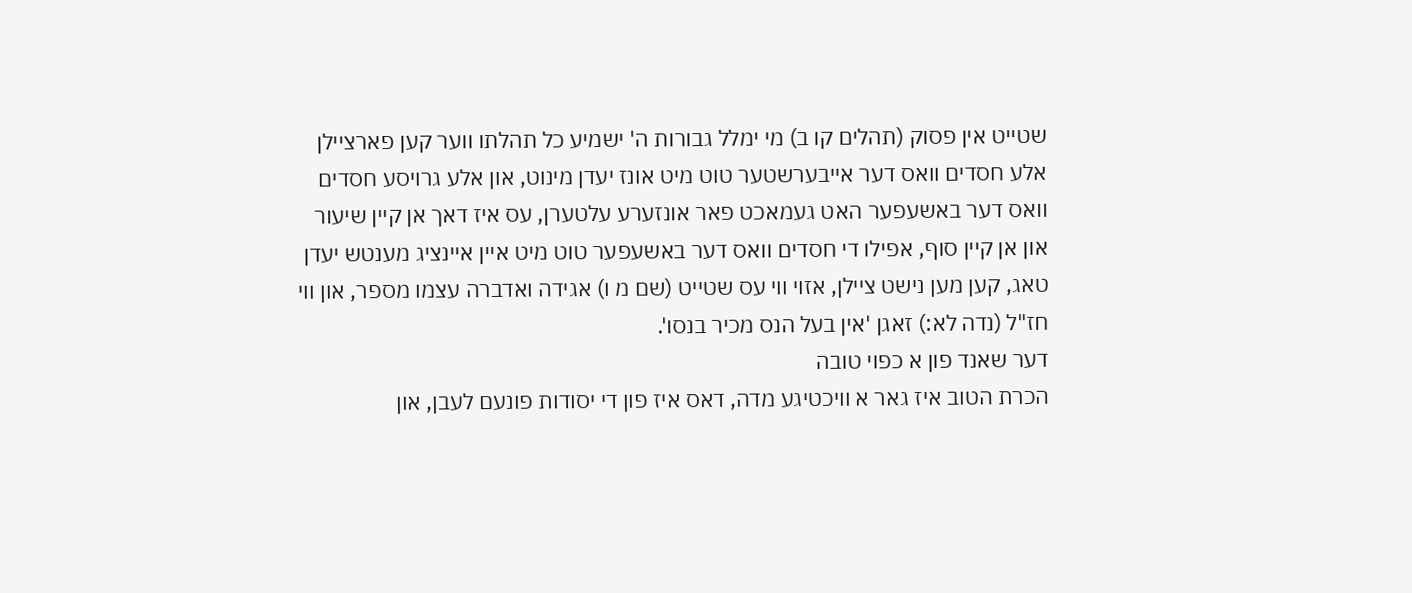שטייט אין פסוק (תהלים קו ב) מי ימלל גבורות ה' ישמיע כל תהלתו ווער קען פארציילן אלע חסדים וואס דער אייבערשטער טוט מיט אונז יעדן מינוט, און אלע גרויסע חסדים וואס דער באשעפער האט געמאכט פאר אונזערע עלטערן, עס איז דאך אן קיין שיעור און אן קיין סוף, אפילו די חסדים וואס דער באשעפער טוט מיט איין איינציג מענטש יעדן טאג, קען מען נישט ציילן, אזוי ווי עס שטייט (שם מ ו) אגידה ואדברה עצמו מספר, און ווי חז"ל (נדה לא:) זאגן 'אין בעל הנס מכיר בנסו'.
דער שאנד פון א כפוי טובה
הכרת הטוב איז גאר א וויכטיגע מדה, דאס איז פון די יסודות פונעם לעבן, און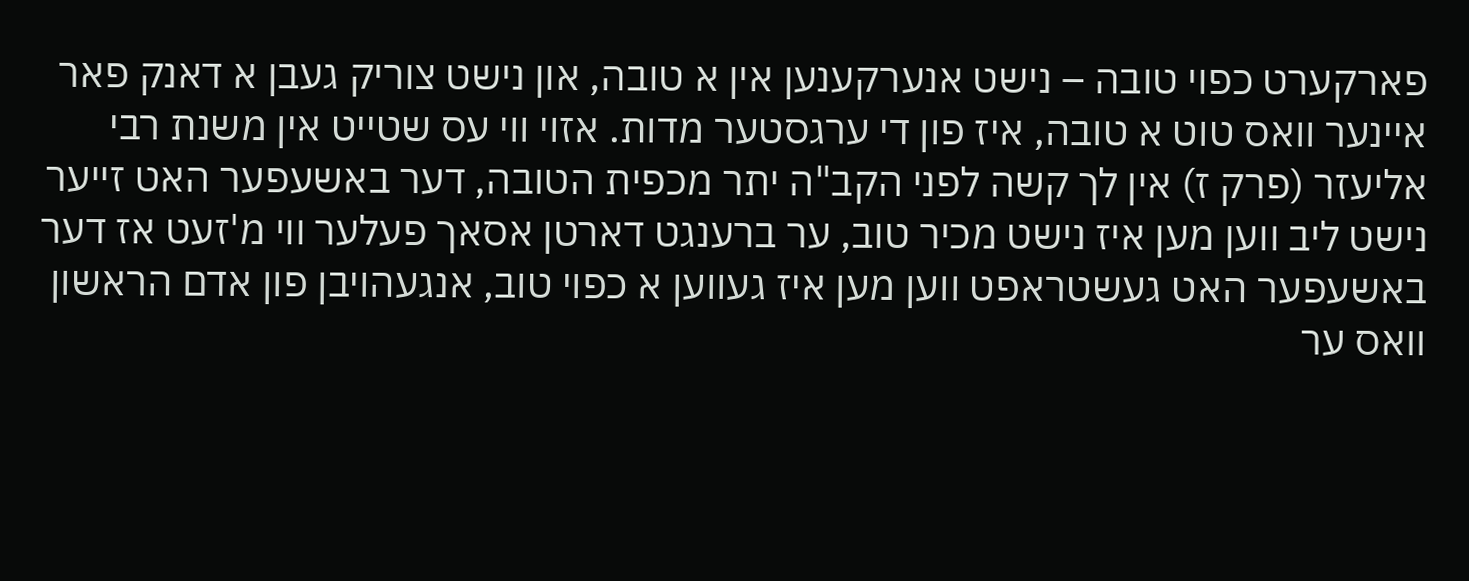פארקערט כפוי טובה – נישט אנערקענען אין א טובה, און נישט צוריק געבן א דאנק פאר איינער וואס טוט א טובה, איז פון די ערגסטער מדות. אזוי ווי עס שטייט אין משנת רבי אליעזר (פרק ז) אין לך קשה לפני הקב"ה יתר מכפית הטובה, דער באשעפער האט זייער נישט ליב ווען מען איז נישט מכיר טוב, ער ברענגט דארטן אסאך פעלער ווי מ'זעט אז דער באשעפער האט געשטראפט ווען מען איז געווען א כפוי טוב, אנגעהויבן פון אדם הראשון וואס ער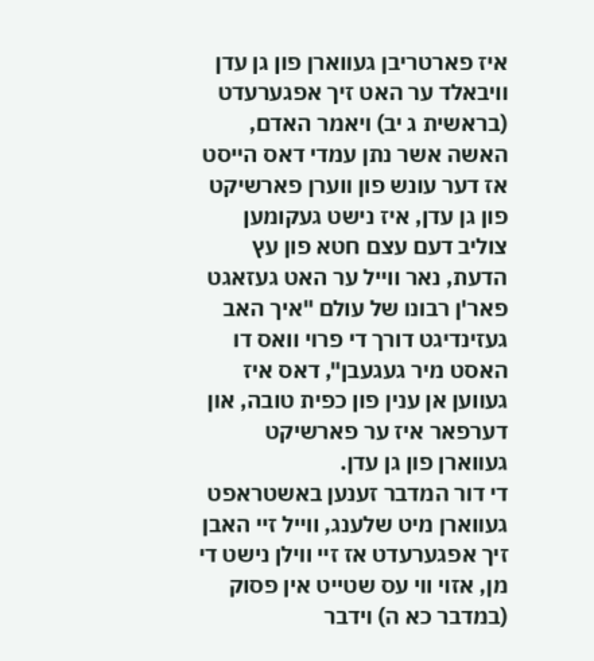איז פארטריבן געווארן פון גן עדן וויבאלד ער האט זיך אפגערעדט (בראשית ג יב) ויאמר האדם, האשה אשר נתן עמדי דאס הייסט אז דער עונש פון ווערן פארשיקט פון גן עדן, איז נישט געקומען צוליב דעם עצם חטא פון עץ הדעת, נאר ווייל ער האט געזאגט פאר'ן רבונו של עולם "איך האב געזינדיגט דורך די פרוי וואס דו האסט מיר געגעבן", דאס איז געווען אן ענין פון כפית טובה, און דערפאר איז ער פארשיקט געווארן פון גן עדן.
די דור המדבר זענען באשטראפט געווארן מיט שלענג, ווייל זיי האבן זיך אפגערעדט אז זיי ווילן נישט די מן, אזוי ווי עס שטייט אין פסוק (במדבר כא ה) וידבר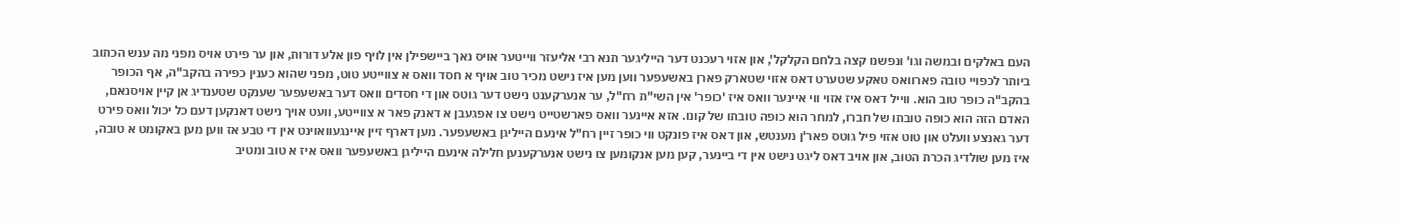העם באלקים ובמשה וגו' ונפשנו קצה בלחם הקלקל', און אזוי רעכנט דער הייליגער תנא רבי אליעזר ווייטער אויס נאך ביישפילן אין לויף פון אלע דורות, און ער פירט אויס מפני מה ענש הכתוב ביותר לכפויי טובה פארוואס טאקע שטערט דאס אזוי שטארק פארן באשעפער ווען מען איז נישט מכיר טוב אויף א חסד וואס א צווייטע טוט, מפני שהוא כענין כפירה בהקב"ה, אף הכופר בהקב"ה כופר טוב הוא. ווייל דאס איז אזוי ווי איינער וואס איז 'כופר' אין השי"ת רח"ל, ער אנערקענט נישט דער גוטס און די חסדים וואס דער באשעפער שענקט שטענדיג אן קיין אויסנאם, האדם הזה הוא כופה טובתו של חברו, למחר הוא כופה טובתו של קונו. אזא איינער וואס פארשטייט נישט צו אפגעבן א דאנק פאר א צווייטע, וועט אויך נישט דאנקען דעם כל יכול וואס פירט דער גאנצע וועלט און טוט אזוי פיל גוטס פאר'ן מענטש, און דאס איז פונקט ווי כופר זיין רח"ל אינעם הייליגן באשעפער. מען דארף זיין איינגעוואוינט אין די טבע אז ווען מען באקומט א טובה, איז מען שולדיג הכרת הטוב, און אויב דאס ליגט נישט אין די ביינער, קען מען אנקומען צו נישט אנערקענען חלילה אינעם הייליגן באשעפער וואס איז א טוב ומטיב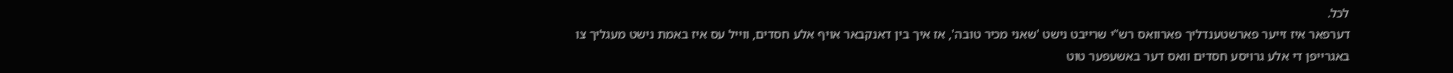לכל.
דערפאר איז זייער פארשטענדליך פארוואס רש"י שרייבט נישט 'שאני מכיר טובה', אז איך בין דאנקבאר אויף אלע חסדים, ווייל עס איז באמת נישט מעגליך צו באגרייפן די אלע גרויסע חסדים וואס דער באשעפער טוט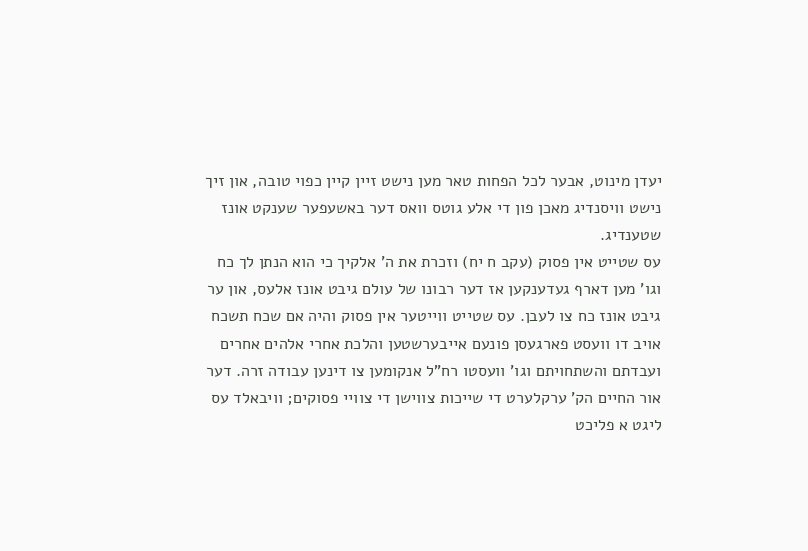יעדן מינוט, אבער לכל הפחות טאר מען נישט זיין קיין כפוי טובה, און זיך נישט וויסנדיג מאכן פון די אלע גוטס וואס דער באשעפער שענקט אונז שטענדיג.
עס שטייט אין פסוק (עקב ח יח) וזכרת את ה' אלקיך כי הוא הנתן לך כח וגו' מען דארף געדענקען אז דער רבונו של עולם גיבט אונז אלעס, און ער גיבט אונז כח צו לעבן. עס שטייט ווייטער אין פסוק והיה אם שכח תשכח אויב דו וועסט פארגעסן פונעם אייבערשטען והלכת אחרי אלהים אחרים ועבדתם והשתחויתם וגו' וועסטו רח"ל אנקומען צו דינען עבודה זרה. דער אור החיים הק' ערקלערט די שייכות צווישן די צוויי פסוקים; וויבאלד עס ליגט א פליכט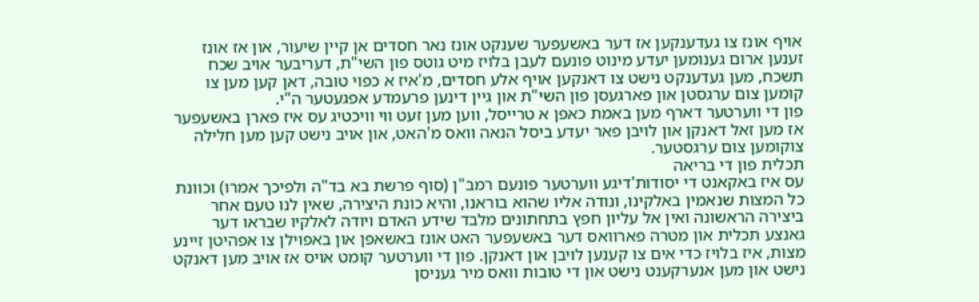אויף אונז צו געדענקען אז דער באשעפער שענקט אונז נאר חסדים אן קיין שיעור, און אז אונז זענען ארום גענומען יעדע מינוט פונעם לעבן בלויז מיט גוטס פון השי"ת, דעריבער אויב שכח תשכח, מען געדענקט נישט צו דאנקען אויף אלע חסדים, מ'איז א כפוי טובה, דאן קען מען צו קומען צום ערגסטן און פארגעסן פון השי"ת און גיין דינען פרעמדע אפגעטער ה"י.
פון די ווערטער דארף מען באמת כאפן א טרייסל, ווען מען זעט ווי וויכטיג עס איז פארן באשעפער אז מען זאל דאנקן און לויבן פאר יעדע ביסל הנאה וואס מ'האט, און אויב נישט קען מען חלילה צוקומען צום ערגסטער.
תכלית פון די בריאה
עס איז באקאנט די יסודות'דיגע ווערטער פונעם רמב"ן (סוף פרשת בא בד"ה ולפיכך אמרו) וכוונת כל המצות שנאמין באלקינו, ונודה אליו שהוא בוראנו, והיא כונת היצירה, שאין לנו טעם אחר ביצירה הראשונה ואין אל עליון חפץ בתחתונים מלבד שידע האדם ויודה לאלקיו שבראו דער גאנצע תכלית און מטרה פארוואס דער באשעפער האט אונז באשאפן און באפוילן צו אפהיטן זיינע מצות, איז בלויז כדי אים צו קענען לויבן און דאנקן. פון די ווערטער קומט אויס אז אויב מען דאנקט נישט און מען אנערקענט נישט און די טובות וואס מיר געניסן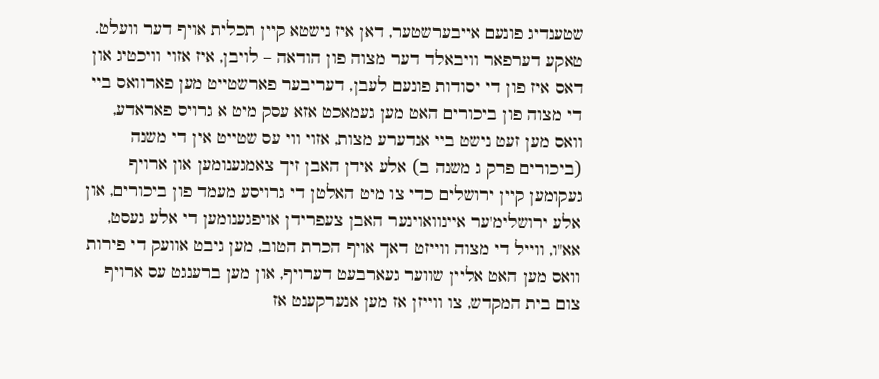שטענדיג פונעם אייבערשטער, דאן איז נישטא קיין תכלית אויף דער וועלט.
טאקע דערפאר וויבאלד דער מצוה פון הודאה – לויבן, איז אזוי וויכטיג און דאס איז פון די יסודות פונעם לעבן, דעריבער פארשטייט מען פארוואס ביי די מצוה פון ביכורים האט מען געמאכט אזא עסק מיט א גרויס פאראדע, וואס מען זעט נישט ביי אנדערע מצות, אזוי ווי עס שטייט אין די משנה (ביכורים פרק ג משנה ב) אלע אידן האבן זיך צאמגענומען און ארויף געקומען קיין ירושלים כדי צו מיט האלטן די גרויסע מעמד פון ביכורים, און אלע ירושלימ'ער איינוואוינער האבן צעפרידן אויפגענומען די אלע געסט, אא"ו, ווייל די מצוה ווייזט דאך אויף הכרת הטוב, מען גיבט אוועק די פירות וואס מען האט אליין שווער געארבעט דערויף, און מען ברענגט עס ארויף צום בית המקדש, צו ווייזן אז מען אנערקענט אז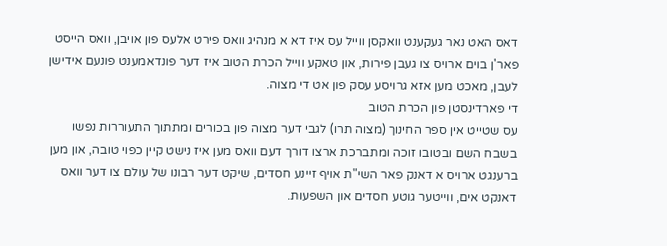דאס האט נאר געקענט וואקסן ווייל עס איז דא א מנהיג וואס פירט אלעס פון אויבן, וואס הייסט פאר'ן בוים ארויס צו געבן פירות, און טאקע ווייל הכרת הטוב איז דער פונדאמענט פונעם אידישן לעבן, מאכט מען אזא גרויסע עסק פון אט די מצוה.
די פארדינסטן פון הכרת הטוב
עס שטייט אין ספר החינוך (מצוה תרו) לגבי דער מצוה פון בכורים ומתתוך התעוררות נפשו בשבח השם ובטובו זוכה ומתברכת ארצו דורך דעם וואס מען איז נישט קיין כפוי טובה, און מען ברענגט ארויס א דאנק פאר השי"ת אויף זיינע חסדים, שיקט דער רבונו של עולם צו דער וואס דאנקט אים, ווייטער גוטע חסדים און השפעות.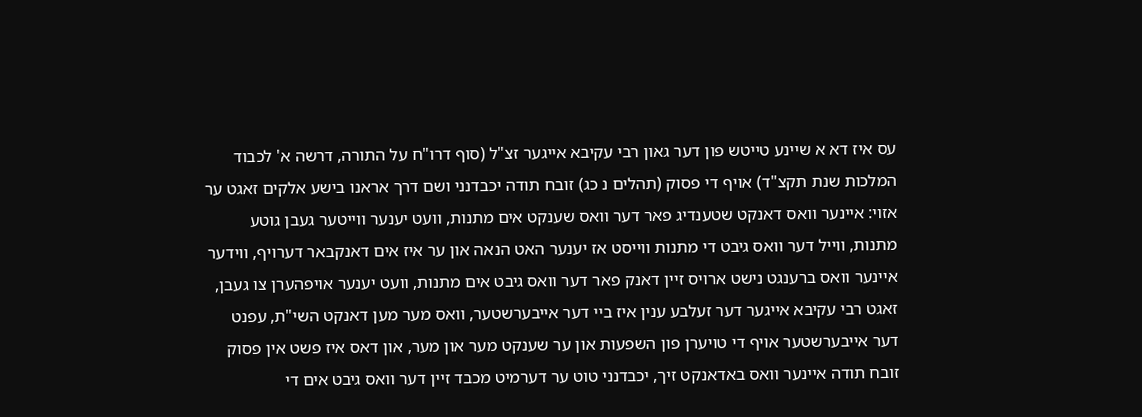עס איז דא א שיינע טייטש פון דער גאון רבי עקיבא אייגער זצ"ל (סוף דרו"ח על התורה, דרשה א' לכבוד המלכות שנת תקצ"ד) אויף די פסוק (תהלים נ כג) זובח תודה יכבדנני ושם דרך אראנו בישע אלקים זאגט ער אזוי: איינער וואס דאנקט שטענדיג פאר דער וואס שענקט אים מתנות, וועט יענער ווייטער געבן גוטע מתנות, ווייל דער וואס גיבט די מתנות ווייסט אז יענער האט הנאה און ער איז אים דאנקבאר דערויף, ווידער איינער וואס ברענגט נישט ארויס זיין דאנק פאר דער וואס גיבט אים מתנות, וועט יענער אויפהערן צו געבן, זאגט רבי עקיבא אייגער דער זעלבע ענין איז ביי דער אייבערשטער, וואס מער מען דאנקט השי"ת, עפנט דער אייבערשטער אויף די טויערן פון השפעות און ער שענקט מער און מער, און דאס איז פשט אין פסוק זובח תודה איינער וואס באדאנקט זיך, יכבדנני טוט ער דערמיט מכבד זיין דער וואס גיבט אים די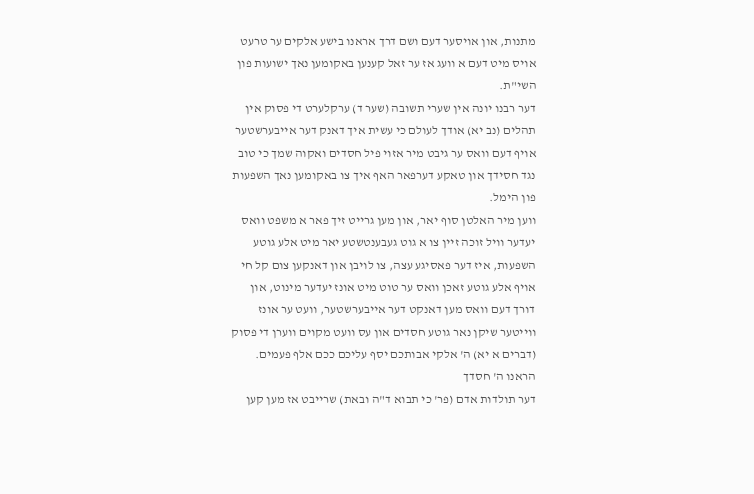מתנות, און אויסער דעם ושם דרך אראנו בישע אלקים ער טרעט אויס מיט דעם א וועג אז ער זאל קענען באקומען נאך ישועות פון השי"ת.
דער רבנו יונה אין שערי תשובה (שער ד) ערקלערט די פסוק אין תהלים (נב יא) אודך לעולם כי עשית איך דאנק דער אייבערשטער אויף דעם וואס ער גיבט מיר אזוי פיל חסדים ואקוה שמך כי טוב נגד חסידך און טאקע דערפאר האף איך צו באקומען נאך השפעות פון הימל.
ווען מיר האלטן סוף יאר, און מען גרייט זיך פאר א משפט וואס יעדער וויל זוכה זיין צו א גוט געבענטשטע יאר מיט אלע גוטע השפעות, איז דער פאסיגע עצה, צו לויבן און דאנקען צום קל חי אויף אלע גוטע זאכן וואס ער טוט מיט אונז יעדער מינוט, און דורך דעם וואס מען דאנקט דער אייבערשטער, וועט ער אונז ווייטער שיקן נאר גוטע חסדים און עס וועט מקוים ווערן די פסוק (דברים א יא) ה' אלקי אבותכם יסף עליכם ככם אלף פעמים.
הראנו ה' חסדך
דער תולדות אדם (פר' כי תבוא ד"ה ובאת) שרייבט אז מען קען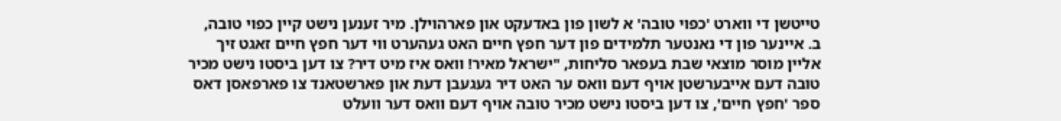טייטשן די ווארט 'כפוי טובה' א לשון פון באדעקט און פארהוילן. מיר זענען נישט קיין כפוי טובה,
ב. איינער פון די נאנטער תלמידים פון דער חפץ חיים האט געהערט ווי דער חפץ חיים זאגט זיך אליין מוסר מוצאי שבת בעפאר סליחות, "ישראל מאיר! וואס איז מיט דיר? צו דען ביסטו נישט מכיר טובה דעם אייבערשטן אויף דעם וואס ער האט דיר געגעבן דעת און פארשטאנד צו פארפאסן דאס ספר 'חפץ חיים', צו דען ביסטו נישט מכיר טובה אויף דעם וואס דער וועלט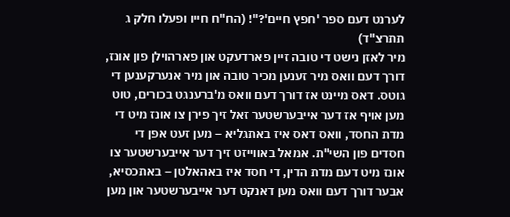לערנט דעם ספר 'חפץ חיים'?"! (הח"ח חייו ופעלו חלק ג תתרצ"ד)
מיר לאזן נישט די טובה זיין פארדעקט און פארהוילן פון אונז, דורך דעם וואס מיר זענען מכיר טובה און מיר אנערקענען די גוטס. דאס מיינט אז דורך דעם וואס מ'ברענגט בכורים, טוט מען אויף אז דער אייבערשטער זאל זיך פירן צו אונז מיט די מדת החסד, וואס דאס איז באתגליא – מען זעט אפן די חסדים פון השי"ת. אמאל באווייזט זיך דער אייבערשטער צו אונז מיט דעם מדת הדין, די חסד איז באהאלטן – באתכסיא, אבער דורך דעם וואס מען דאנקט דער אייבערשטער און מען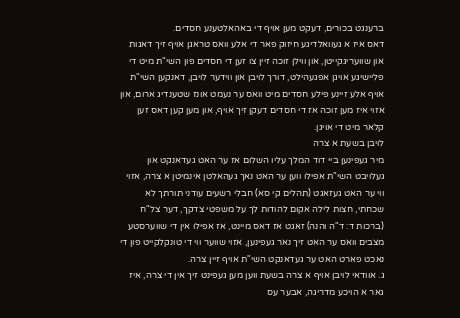ברענגט בכורים, דעקט מען אויף די באהאלטענע חסדים.
דאס איז א געוואלדיגע חיזוק פאר די אלע וואס טראגן אויף זיך דאגות און שוועריגקייטן, און ווילן זוכה זיין צו זען די חסדים פון השי"ת מיט די פליישיגע אויגן אפגעהילט, דורך לויבן און ווידער לויבן, דאנקען השי"ת אויף אלע זיינע פילע חסדים מיט וואס ער נעמט אונז שטענדיג ארום, און אזוי איז מען זוכה אז די חסדים דעקן זיך אויף, און מען קען דאס זען קלאר מיט די אויגן.
לויבן בשעת א צרה
מיר געפינען ביי דוד המלך עליו השלום אז ער האט געדאנקט און געלויבט השי"ת אפילו ווען ער האט נאך געהאלטן אינמיטן א צרה, אזוי ווי ער האט געזאגט (תהלים קי סא) חבלי רשעים עודני תורתך לא שכחתי, חצות לילה אקום להודות לך על משפטי צדקך, דער צל"ח (ברכות ד: ד"ה והנה) זאגט אז דאס מיינט, אז אפילו אין די שווערסטע מצבים וואס ער האט זיך נאר געפינען, אזוי שווער ווי די טונקלקייט פון די נאכט פארט האט ער געדאנקט השי"ת אויף זיין צרה.
ג. אוודאי לויבן אויף א צרה בשעת ווען מען געפינט זיך אין די צרה, איז גאר א הויכע מדריגה, אבער עס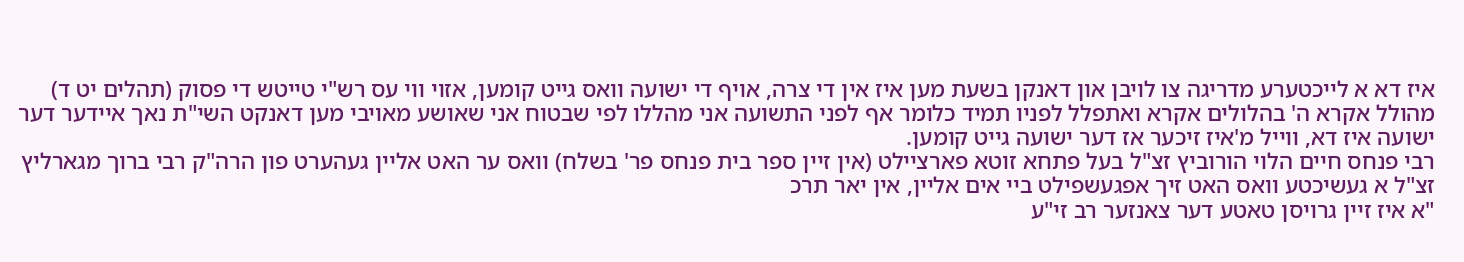איז דא א לייכטערע מדריגה צו לויבן און דאנקן בשעת מען איז אין די צרה, אויף די ישועה וואס גייט קומען, אזוי ווי עס רש"י טייטש די פסוק (תהלים יט ד) מהולל אקרא ה' בהלולים אקרא ואתפלל לפניו תמיד כלומר אף לפני התשועה אני מהללו לפי שבטוח אני שאושע מאויבי מען דאנקט השי"ת נאך איידער דער ישועה איז דא, ווייל מ'איז זיכער אז דער ישועה גייט קומען.
רבי פנחס חיים הלוי הורוביץ זצ"ל בעל פתחא זוטא פארציילט (אין זיין ספר בית פנחס פר' בשלח) וואס ער האט אליין געהערט פון הרה"ק רבי ברוך מגארליץ זצ"ל א געשיכטע וואס האט זיך אפגעשפילט ביי אים אליין, אין יאר תרכ
"א איז זיין גרויסן טאטע דער צאנזער רב זי"ע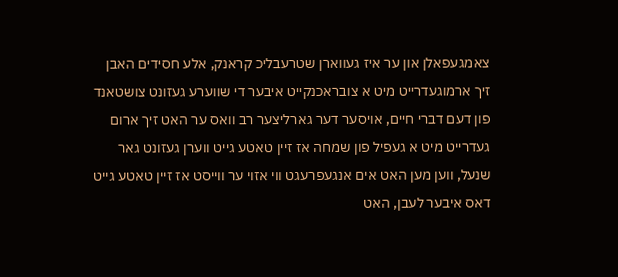צאמגעפאלן און ער איז געווארן שטרעבליכ קראנק, אלע חסידים האבן זיך ארמוגעדרייט מיט א צובראכנקייט איבער די שווערע געזונט צושטאנד פון דעם דברי חיים, אויסער דער גארליצער רב וואס ער האט זיך ארום געדרייט מיט א געפיל פון שמחה אז זיין טאטע גייט ווערן געזונט גאר שנעל, ווען מען האט אים אנגעפרעגט ווי אזוי ער ווייסט אז זיין טאטע גייט דאס איבער לעבן, האט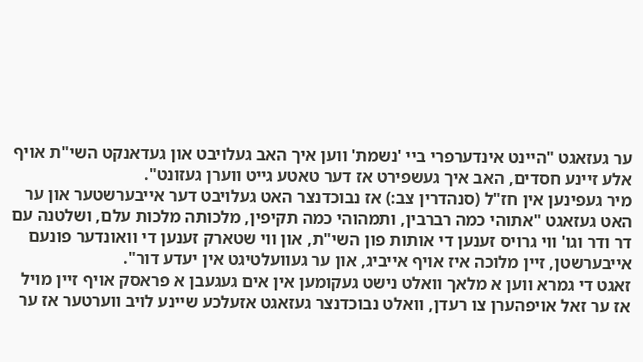ער געזאגט "היינט אינדערפרי ביי 'נשמת' ווען איך האב געלויבט און געדאנקט השי"ת אויף אלע זיינע חסדים, האב איך געשפירט אז דער טאטע גייט ווערן געזונט".
מיר געפינען אין חז"ל (סנהדרין צב:) אז נבוכדנצר האט געלויבט דער אייבערשטער און ער האט געזאגט "אתוהי כמה רברבין, ותמהוהי כמה תקיפין, מלכותה מלכות עלם, ושלטנה עם דר ודר וגו' ווי גרויס זענען די אותות פון השי"ת, און ווי שטארק זענען די וואונדער פונעם אייבערשטן, זיין מלוכה איז אויף אייביג, און ער געוועלטיגט אין יעדע דור".
זאגט די גמרא ווען א מלאך וואלט נישט געקומען אין אים געגעבן א פראסק אויף זיין מויל אז ער זאל אויפהערן צו רעדן, וואלט נבוכדנצר געזאגט אזעלכע שיינע לויב ווערטער אז ער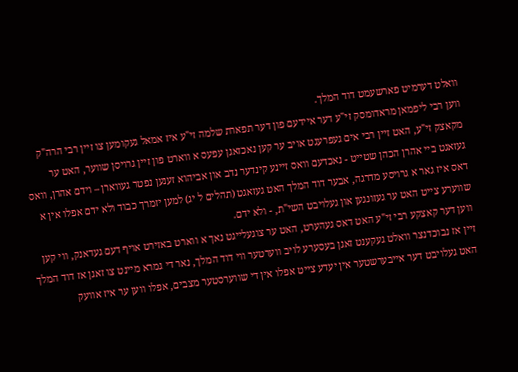וואלט דערמיט פארשעמט דוד המלך.
ווען רבי ליפמאן מראדומסק זי"ע דער איידעם פון דער תפארת שלמה זי"ע איז אמאל געקומען צו זיין רבי הרה"ק מקאצק זי"ע, האט זיין רבי אים געפרעגט אויב ער קען נאכזאגן עפעס א ווארט פון זיין גרויסן שווער, האט ער געזאגט ביי אהרן הכהן שטייט - נאכדעם וואס זיינע קינדער נדב און אביהוא זענען נפטר געווארן – וידם אהרן, וואס דאס איז גאר א גרויסע מדרגה, אבער דוד המלך האט געזאגט (תהלים ל יג) למען יזמרך כבוד ולא ידם אפלו אין א שווערע צייט האט ער געזונגען און געלויבט השי"ת, - ולא ידם.
ווען דער קאצקע רבי זי"ע האט דאס געהערט, האט ער צוגעלייגט נאך א ווארט באזירט אויף דעם געדאנק, ווי קען זיין אז נבוכדנצר וואלט געקענט זאגן בעסערע לויב ווערטער ווי דוד המלך, נאר די גמרא מיינט צו זאגן אז דוד המלך האט געלויבט דער אייבערשטער אין יעדע צייט אפלו אין די שווערסטער מצבים, אפלו ווען ער איז אוועק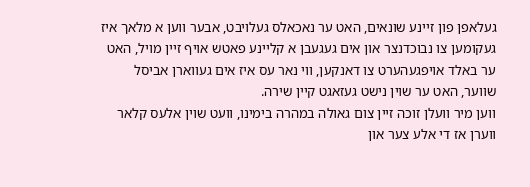געלאפן פון זיינע שונאים, האט ער נאכאלס געלויבט, אבער ווען א מלאך איז געקומען צו נבוכדנצר און אים געגעבן א קליינע פאטש אויף זיין מויל, האט ער באלד אויפגעהערט צו דאנקען, ווי נאר עס איז אים געווארן אביסל שווער, האט ער שוין נישט געזאגט קיין שירה.
ווען מיר וועלן זוכה זיין צום גאולה במהרה בימינו, וועט שוין אלעס קלאר ווערן אז די אלע צער און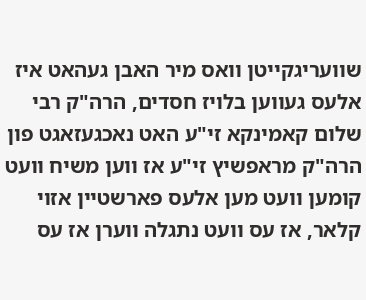שוועריגקייטן וואס מיר האבן געהאט איז אלעס געווען בלויז חסדים, הרה"ק רבי שלום קאמינקא זי"ע האט נאכגעזאגט פון הרה"ק מראפשיץ זי"ע אז ווען משיח וועט קומען וועט מען אלעס פארשטיין אזוי קלאר, אז עס וועט נתגלה ווערן אז עס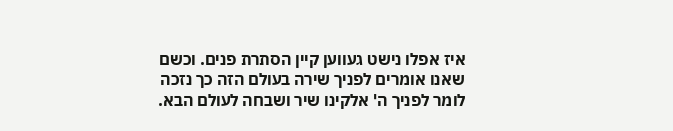איז אפלו נישט געווען קיין הסתרת פנים. וכשם שאנו אומרים לפניך שירה בעולם הזה כך נזכה לומר לפניך ה' אלקינו שיר ושבחה לעולם הבא.